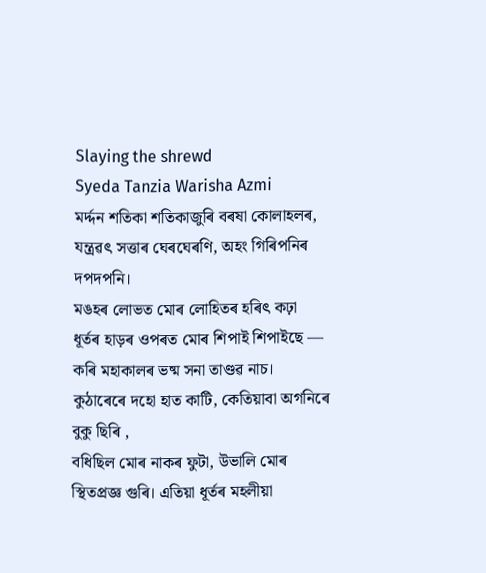Slaying the shrewd
Syeda Tanzia Warisha Azmi
মৰ্দ্দন শতিকা শতিকাজুৰি বৰষা কোলাহলৰ,
যন্ত্ৰৱৎ সত্তাৰ ঘেৰঘেৰণি, অহং গিৰিপনিৰ দপদপনি।
মঙহৰ লোভত মোৰ লোহিতৰ হৰিৎ কঢ়া
ধূর্তৰ হাড়ৰ ওপৰত মোৰ শিপাই শিপাইছে —
কৰি মহাকালৰ ভষ্ম সনা তাণ্ডৱ নাচ।
কুঠাৰেৰে দহো হাত কাটি, কেতিয়াবা অগনিৰে বুকু ছিৰি ,
বধিছিল মোৰ নাকৰ ফুটা, উভালি মোৰ স্থিতপ্ৰজ্ঞ গুৰি। এতিয়া ধূর্তৰ মহলীয়া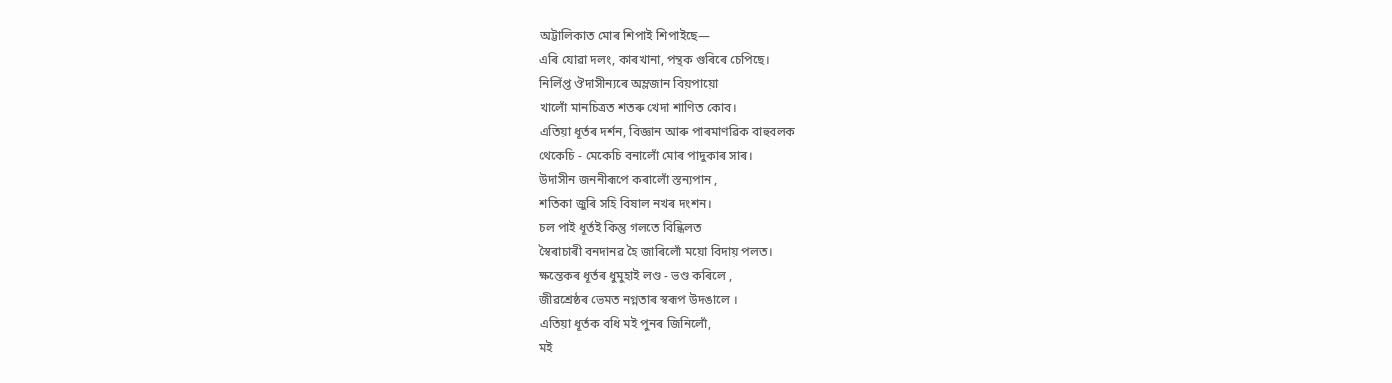অট্টালিকাত মোৰ শিপাই শিপাইছে—
এৰি যোৱা দলং, কাৰখানা, পন্থক গুৰিৰে চেপিছে।
নিৰ্লিপ্ত ঔদাসীন্যৰে অম্লজান বিয়পায়ো
খালোঁ মানচিত্ৰত শতৰু খেদা শাণিত কোব।
এতিয়া ধূর্তৰ দৰ্শন, বিজ্ঞান আৰু পাৰমাণৱিক বাহুবলক
থেকেচি - মেকেচি বনালোঁ মোৰ পাদুকাৰ সাৰ।
উদাসীন জননীৰূপে কৰালোঁ স্তন্যপান ,
শতিকা জুৰি সহি বিষাল নখৰ দংশন।
চল পাই ধূৰ্তই কিন্তু গলতে বিন্ধিলত
স্বৈৰাচাৰী বনদানৱ হৈ জাৰিলোঁ ময়ো বিদায় পলত।
ক্ষন্তেকৰ ধূৰ্তৰ ধুমুহাই লণ্ড - ভণ্ড কৰিলে ,
জীৱশ্ৰেষ্ঠৰ ভেমত নগ্নতাৰ স্বৰূপ উদঙালে ।
এতিয়া ধূৰ্তক বধি মই পুনৰ জিনিলোঁ,
মই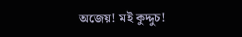অজেয়! মই কুদ্দুচ!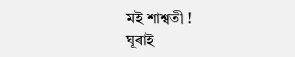মই শাশ্বতী !
ঘূৰাই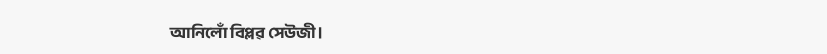আনিলোঁ বিপ্লৱ সেউজী।